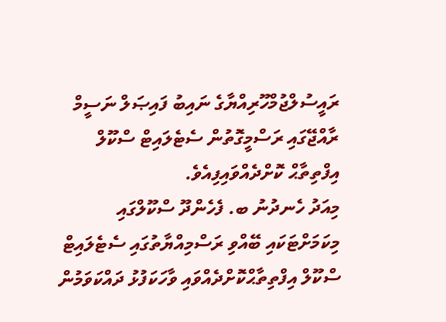ރައީސުލްޖުމްހޫރިއްޔާގެ ނައިބު ފައިޞަލް ނަސީމް ރާއްޖޭގައި ރަސްމީގޮތުން ސެޓެލައިޓް ސްކޫލް އިފްތިތާޙް ކޮށްދެއްވައިފިއެވެ.
މިއަދު ހެނދުނު ބ. ފެހެންދޫ ސްކޫލްގައި މިކަމަށްޓަކައި ބޭއްވި ރަސްމިއްޔާތުގައި ސެޓެލައިޓް ސްކޫލް އިފްތިތާޙްކޮށްދެއްވައި ވާހަކަފުޅު ދައްކަވަމުން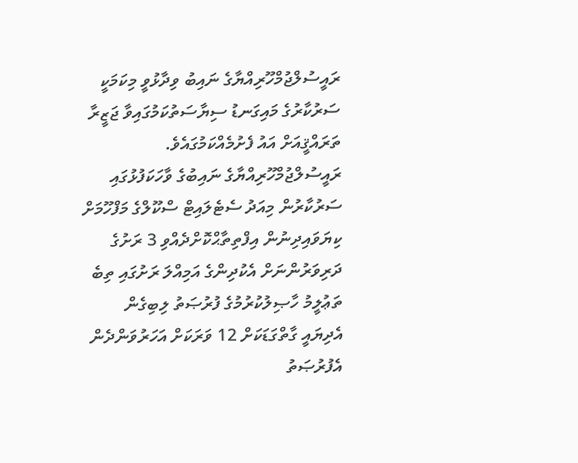ރައީސުލްޖުމްހޫރިއްޔާގެ ނައިބު ވިދާޅުވީ މިކަމަކީ ސަރުކާރުގެ މައިގަނޑު ސިޔާސަތުކަމުގައިވާ ޖަޒީރާ ތަރައްޤީއަށް އައު ފެށުމެއްކަމުގައެވެ.
ރައީސުލްޖުމްހޫރިއްޔާގެ ނައިބުގެ ވާހަކަފުޅުގައި ސަރުކާރުން މިއަދު ސެޓެލައިޓް ސްކޫލްގެ މަފްހޫމަށް ކިޔަވައިދިނުން އިފްތިތާޙްކޮށްދެއްވި 3 ރަށުގެ ދަރިވަރުންނަށް އެކުދިންގެ އަމިއްލަ ރަށުގައި ތިބެ ތަޢުލީމު ހާޞިލުކުރުމުގެ ފުރުޞަތު ލިބިގެން އެދިޔައީ ގާތްގަޑަކަށް 12 ވަރަކަށް އަހަރުވަންދެން އެފުރުޞަތު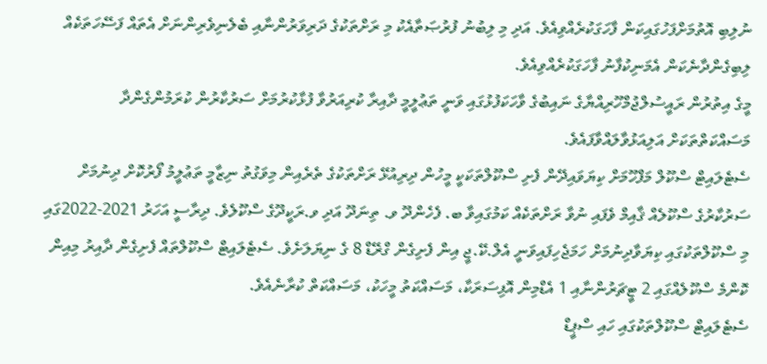ނުލިބި އޮތުމަށްފަހުގައިކަން ފާހަގަކުރެއްވިއެވެ. އަދި މި ލިބުނު ފުރުޞަތާއެކު މި ރަށްތަކުގެ ދަރިވަރުންނާއި ބެލެނިވެރިންނަށް އެތައް ފަސޭހަތަކެއް ލިބިގެންދާނެކަން އެމަނިކުފާނު ފާހަގަކުރެއްވިއެވެ.
މީގެ އިތުރުން ރައީސުލްޖުމްހޫރިއްޔާގެ ނައިބުގެ ވާހަކަފުޅުގައި ވަނީ ތަޢުލީމީ ދާއިރާ ކުރިއަރުވާ ފުޅާކުރުމަށް ސަރުކާރުން ކުރަމުންގެންދާ މަސައްކަތްތަކަށް އަލިއަޅުވާލައްވާފައެވެ.
ސެޓެލައިޓް ސްކޫލް މަފްހޫމަށް ކިޔަވައިދޭން ފެށި ސްކޫލްތަކަކީ މީހުން ދިރިއުޅޭ ރަށްތަކުގެ ތެރެއިން މިވަގުތު ނިޒާމީ ތަޢުލީމު ފޯރުކޮށް ދިނުމަށް ސަރުކާރުގެ ސްކޫލެއް ޤާއިމް ވެފައި ނުވާ ރަށްތަކެއް ކަމުގައިވާ ބ. ފެހެންދޫ ވ. ތިނަދޫ އަދި ވ.ރަކީދޫގެ ސްކޫލެވެ. ދިރާސީ އަހަރު 2021-2022ގައި މި ސްކޫލްތަކުގައި ކިޔަވާދިނުމަށް ހަމަޖެހިފައިވަނީ އެލް.ކޭ.ޖީ އިން ފެށިގެން ގްރޭޑް 8 ގެ ނިޔަލަށެވެ. ސެޓެލައިޓް ސްކޫލްތައް ފެށިގެން ދާއިރު މިއިން ކޮންމެ ސްކޫލެއްގައި 2 ޓީޗަރުންނާއި 1 އެޑްމިން އޮފިސަރަކާ، މަސައްކަތު މީހަކު، މަސައްކަތް ކުރާނެއެވެ.
ސެޓެލައިޓް ސްކޫލްތަކުގައި ހައި ސްޕީޑް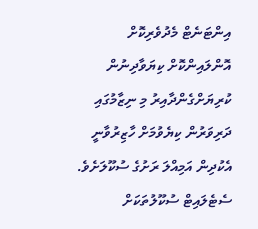އިންޓަނެޓް މެދުވެރިކޮށް އޮންލައިންކޮށް ކިޔަވާދިނުން ކުރިޔަށްގެންދާއިރު މި ނިޒާމުގައި ދަރިވަރުން ކިޔެވުމަށް ހާޒިރުވާނީ އެކުދިން އަމިއްލަ ރަށުގެ ސުކޫލަށެވެ. ސެޓެލައިޓް ސުކޫލުތަކަށް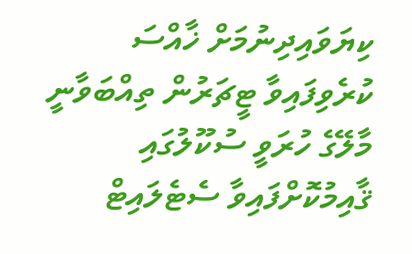ކިޔަވައިދިނުމަށް ޚާއްސަ ކުރެވިފައިވާ ޓީޗަރުން ތިއްބަވާނީ މާލޭގެ ހުރަވީ ސުކޫލުގައި ޤާއިމުކޮށްފައިވާ ސެޓެލައިޓް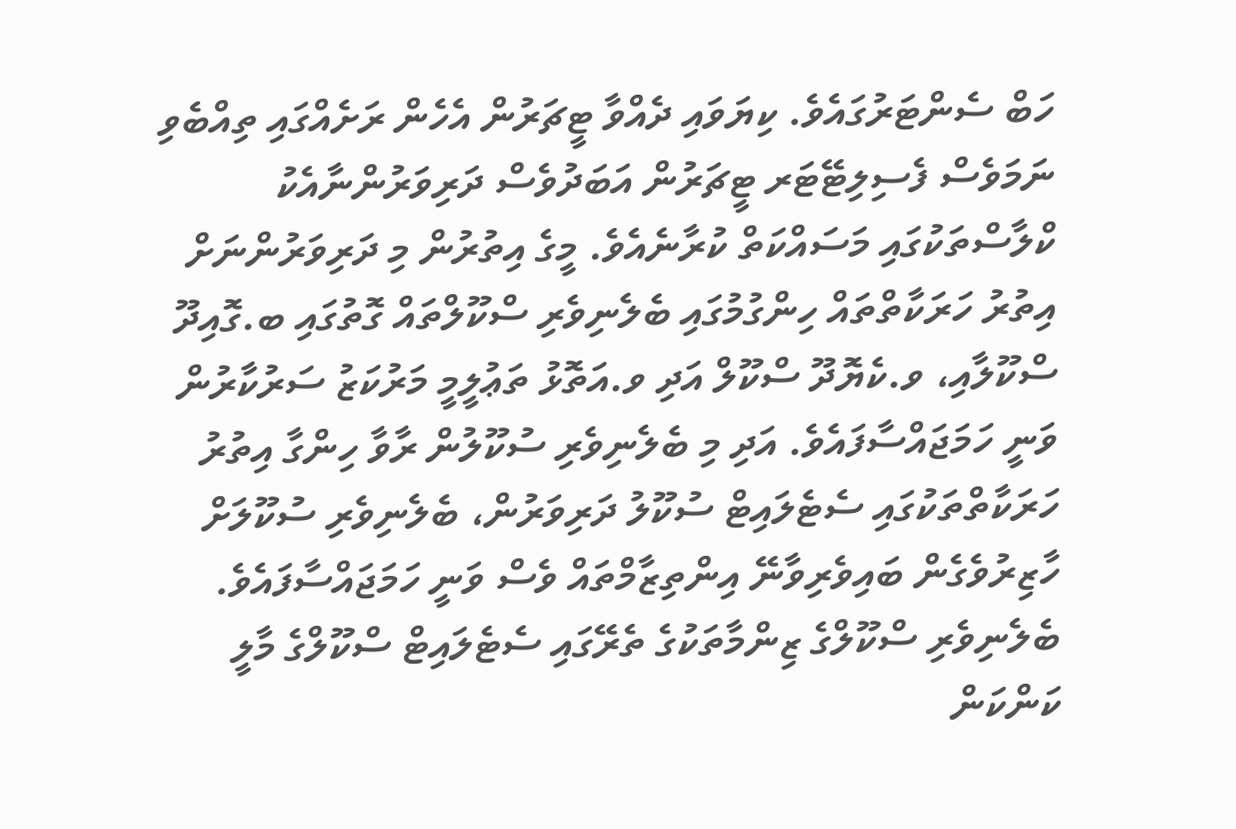ހަބް ސެންޓަރުގައެވެ. ކިޔަވައި ދެއްވާ ޓީޗަރުން އެހެން ރަށެއްގައި ތިއްބެވި ނަމަވެސް ފެސިލިޓޭޓަރ ޓީޗަރުން އަބަދުވެސް ދަރިވަރުންނާއެކު ކްލާސްތަކުގައި މަސައްކަތް ކުރާނެއެވެ. މީގެ އިތުރުން މި ދަރިވަރުންނަށް އިތުރު ހަރަކާތްތައް ހިންގުމުގައި ބެލެނިވެރި ސްކޫލްތައް ގޮތުގައި ބ.ގޮއިދޫ ސްކޫލާއި، ވ.ކެޔޮދޫ ސްކޫލް އަދި ވ.އަތޮޅު ތަޢުލީމީ މަރުކަޒު ސަރުކާރުން ވަނީ ހަމަޖައްސާފައެވެ. އަދި މި ބެލެނިވެރި ސުކޫލުން ރާވާ ހިންގާ އިތުރު ހަރަކާތްތަކުގައި ސެޓެލައިޓް ސުކޫލު ދަރިވަރުން، ބެލެނިވެރި ސުކޫލަށް ހާޒިރުވެގެން ބައިވެރިވާނޭ އިންތިޒާމްތައް ވެސް ވަނީ ހަމަޖައްސާފައެވެ.
ބެލެނިވެރި ސްކޫލްގެ ޒިންމާތަކުގެ ތެރޭގައި ސެޓެލައިޓް ސްކޫލްގެ މާލީ ކަންކަން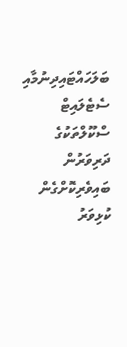ބަލަހައްޓައިދިނުމާއި ސެޓެލައިޓް ސްކޫލްތަކުގެ ދަރިވަރުން ބައިވެރިކޮށްގެން ކުޅިވަރު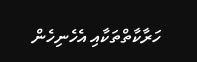ހަރާކާތްތަކާއި އެހެނިހެން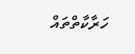ހަރާކާތްތައް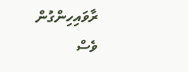ރާވައިހިންގުން ވެސް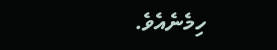ހިމެނެއެވެ.